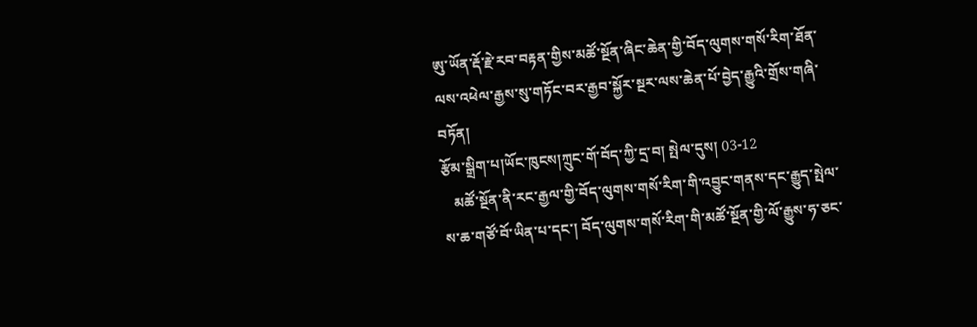ཨུ་ཡོན་རྡོ་རྗེ་རབ་བརྟན་གྱིས་མཚོ་སྔོན་ཞིང་ཆེན་གྱི་བོད་ལུགས་གསོ་རིག་ཐོན་ལས་འཕེལ་རྒྱས་སུ་གཏོང་བར་རྒྱབ་སྐྱོར་སྔར་ལས་ཆེན་པོ་བྱེད་རྒྱུའི་གྲོས་གཞི་བཏོན།
རྩོམ་སྒྲིག་པ།ཡོང་ཁུངས།ཀྲུང་གོ་བོད་ཀྱི་དྲ་བ། སྤེལ་དུས། 03-12
   མཚོ་སྔོན་ནི་རང་རྒྱལ་གྱི་བོད་ལུགས་གསོ་རིག་གི་འབྱུང་གནས་དང་རྒྱུད་སྤེལ་ས་ཆ་གཙོ་བོ་ཡིན་པ་དང་། བོད་ལུགས་གསོ་རིག་གི་མཚོ་སྔོན་གྱི་ལོ་རྒྱུས་ཧ་ཅང་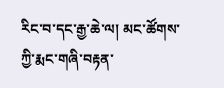རིང་བ་དང་རྒྱ་ཆེ་ལ། མང་ཚོགས་ཀྱི་རྨང་གཞི་བརྟན་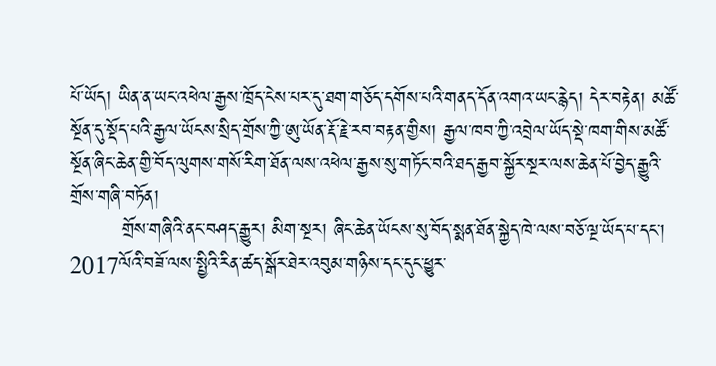པོ་ཡོད། ཡིན་ན་ཡང་འཕེལ་རྒྱས་ཁྲོད་ངེས་པར་དུ་ཐག་གཅོད་དགོས་པའི་གནད་དོན་འགའ་ཡང་རྙེད། དེར་བརྟེན། མཚོ་སྔོན་དུ་སྡོད་པའི་རྒྱལ་ཡོངས་སྲིད་གྲོས་ཀྱི་ཨུ་ཡོན་རྡོ་རྗེ་རབ་བརྟན་གྱིས། རྒྱལ་ཁབ་ཀྱི་འབྲེལ་ཡོད་སྡེ་ཁག་གིས་མཚོ་སྔོན་ཞིང་ཆེན་གྱི་བོད་ལུགས་གསོ་རིག་ཐོན་ལས་འཕེལ་རྒྱས་སུ་གཏོང་བའི་ཐད་རྒྱབ་སྐྱོར་སྔར་ལས་ཆེན་པོ་བྱེད་རྒྱུའི་གྲོས་གཞི་བཏོན།
        གྲོས་གཞིའི་ནང་བཤད་རྒྱུར། མིག་སྔར། ཞིང་ཆེན་ཡོངས་སུ་བོད་སྨན་ཐོན་སྐྱེད་ཁེ་ལས་བཅོ་ལྔ་ཡོད་པ་དང་། 2017ལོའི་བཟོ་ལས་སྤྱིའི་རིན་ཚད་སྒོར་ཐེར་འབུམ་གཉིས་དང་དུང་ཕྱུར་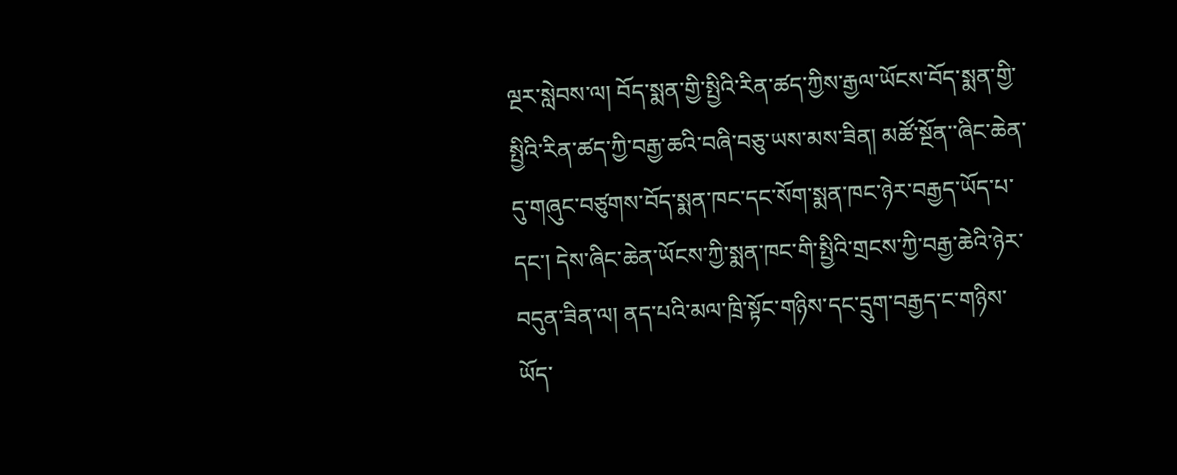ལྔར་སླེབས་ལ། བོད་སྨན་གྱི་སྤྱིའི་རིན་ཚད་ཀྱིས་རྒྱལ་ཡོངས་བོད་སྨན་གྱི་སྤྱིའི་རིན་ཚད་ཀྱི་བརྒྱ་ཆའི་བཞི་བཅུ་ཡས་མས་ཟིན། མཚོ་སྔོན་་ཞིང་ཆེན་དུ་གཞུང་བཙུགས་བོད་སྨན་ཁང་དང་སོག་སྨན་ཁང་ཉེར་བརྒྱད་ཡོད་པ་དང་། དེས་ཞིང་ཆེན་ཡོངས་ཀྱི་སྨན་ཁང་གི་སྤྱིའི་གྲངས་ཀྱི་བརྒྱ་ཆེའི་ཉེར་བདུན་ཟིན་ལ། ནད་པའི་མལ་ཁྲི་སྟོང་གཉིས་དང་དྲུག་བརྒྱད་ང་གཉིས་ཡོད་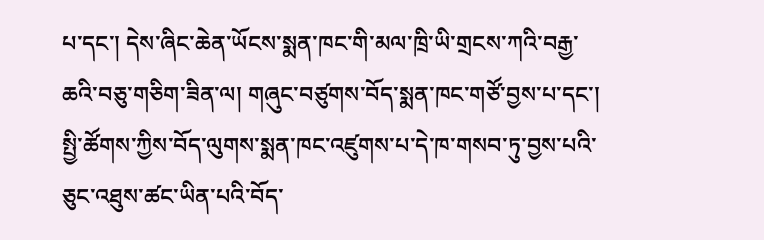པ་དང་། དེས་ཞིང་ཆེན་ཡོངས་སྨན་ཁང་གི་མལ་ཁྲི་ཡི་གྲངས་ཀའི་བརྒྱ་ཆའི་བཅུ་གཅིག་ཟིན་ལ། གཞུང་བཙུགས་བོད་སྨན་ཁང་གཙོ་བྱས་པ་དང་། སྤྱི་ཚོགས་ཀྱིས་བོད་ལུགས་སྨན་ཁང་འཛུགས་པ་དེ་ཁ་གསབ་ཏུ་བྱས་པའི་ཅུང་འཐུས་ཚང་ཡིན་པའི་བོད་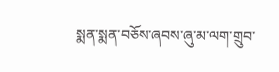སྨན་སྨན་བཅོས་ཞབས་ཞུ་མ་ལག་གྲུབ་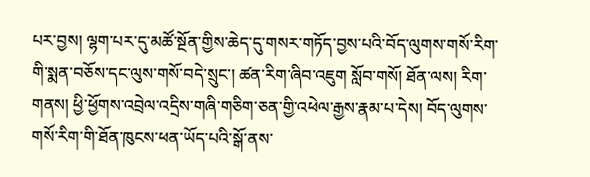པར་བྱས། ལྷག་པར་དུ་མཚོ་སྔོན་གྱིས་ཆེད་དུ་གསར་གཏོད་བྱས་པའི་བོད་ལུགས་གསོ་རིག་གི་སྨན་བཅོས་དང་ལུས་གསོ་བདེ་སྲུང་། ཚན་རིག་ཞིབ་འཇུག སློབ་གསོ། ཐོན་ལས། རིག་གནས། ཕྱི་ཕྱོགས་འབྲེལ་འདྲིས་གཞི་གཅིག་ཅན་གྱི་འཕེལ་རྒྱས་རྣམ་པ་དེས། བོད་ལུགས་གསོ་རིག་གི་ཐོན་ཁུངས་ཕན་ཡོད་པའི་སྒོ་ནས་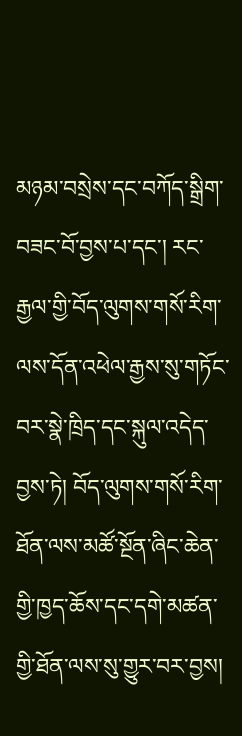མཉམ་བསྲེས་དང་བཀོད་སྒྲིག་བཟང་བོ་བྱས་པ་དང་། རང་རྒྱལ་གྱི་བོད་ལུགས་གསོ་རིག་ལས་དོན་འཕེལ་རྒྱས་སུ་གཏོང་བར་སྣེ་ཁྲིད་དང་སྐུལ་འདེད་བྱས་ཏེ། བོད་ལུགས་གསོ་རིག་ཐོན་ལས་མཚོ་སྔོན་ཞིང་ཆེན་གྱི་ཁྱད་ཆོས་དང་དགེ་མཚན་གྱི་ཐོན་ལས་སུ་གྱུར་བར་བྱས།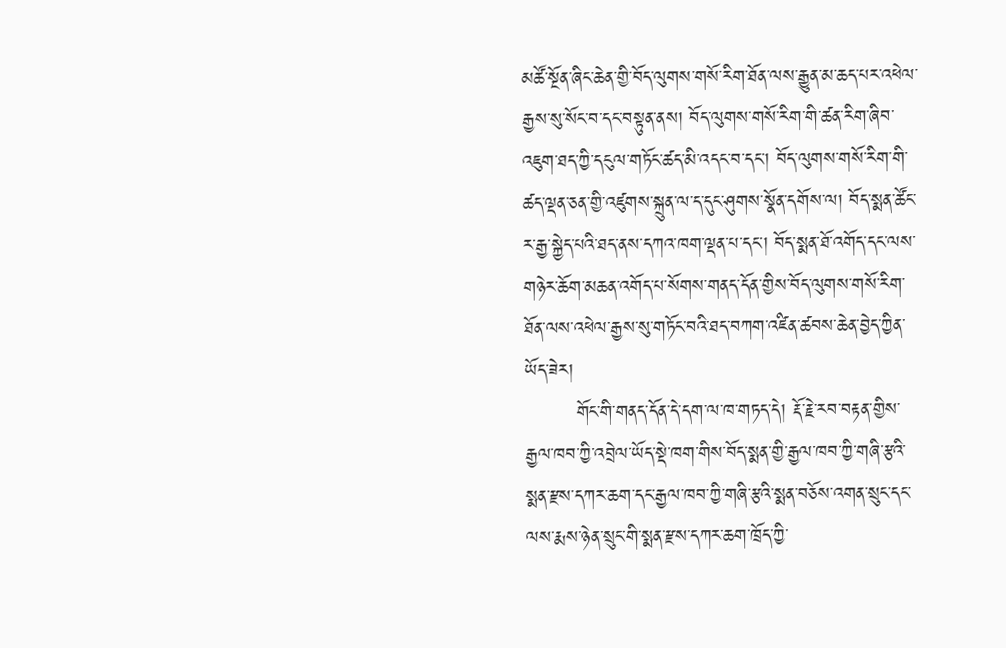མཚོ་སྔོན་ཞིང་ཆེན་གྱི་བོད་ལུགས་གསོ་རིག་ཐོན་ལས་རྒྱུན་མ་ཆད་པར་འཕེལ་རྒྱས་སུ་སོང་བ་དང་བསྟུན་ནས། བོད་ལུགས་གསོ་རིག་གི་ཚན་རིག་ཞིབ་འཇུག་ཐད་ཀྱི་དངུལ་གཏོང་ཚད་མི་འདང་བ་དང་། བོད་ལུགས་གསོ་རིག་གི་ཚད་ལྡན་ཅན་གྱི་འཛུགས་སྐྲུན་ལ་ད་དུང་ཤུགས་སྣོན་དགོས་ལ། བོད་སྨན་ཚོང་ར་རྒྱ་སྐྱེད་པའི་ཐད་ནས་དཀའ་ཁག་ལྡན་པ་དང་། བོད་སྨན་ཐོ་འགོད་དང་ལས་གཉེར་ཆོག་མཆན་འགོད་པ་སོགས་གནད་དོན་གྱིས་བོད་ལུགས་གསོ་རིག་ཐོན་ལས་འཕེལ་རྒྱས་སུ་གཏོང་བའི་ཐད་བཀག་འཛིན་ཚབས་ཆེན་བྱེད་ཀྱིན་ཡོད་ཟེར།
        གོང་གི་གནད་དོན་དེ་དག་ལ་ཁ་གཏད་དེ། རྡོ་རྗེ་རབ་བརྟན་གྱིས་རྒྱལ་ཁབ་ཀྱི་འབྲེལ་ཡོད་སྡེ་ཁག་གིས་བོད་སྨན་གྱི་རྒྱལ་ཁབ་ཀྱི་གཞི་རྩའི་སྨན་རྫས་དཀར་ཆག་དང་རྒྱལ་ཁབ་ཀྱི་གཞི་རྩའི་སྨན་བཅོས་འགན་སྲུང་དང་ལས་རྨས་ཉེན་སྲུང་གི་སྨན་རྫས་དཀར་ཆག་ཁྲོད་ཀྱི་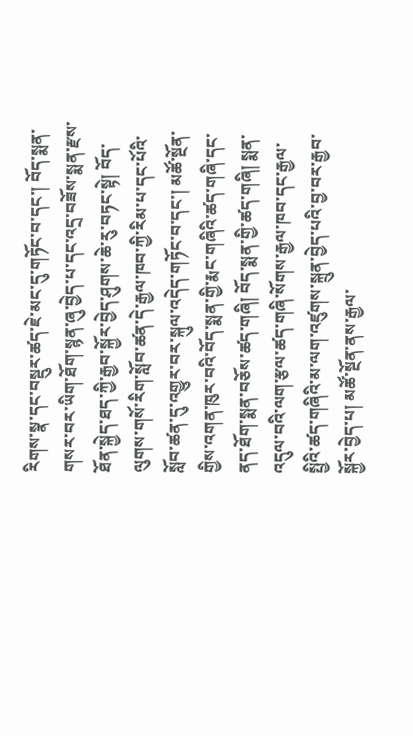རིགས་སྣ་དང་བསྡུར་ཚད་ཇེ་མང་དུ་གཏོང་བ་དང་། བོད་སྨན་གསར་བར་ཡིག་ཐོག་སྙན་ཞུ་བྱེད་པ་དང་འདྲ་བཟོས་སྨན་རྫས་ཐོན་སྐྱེད་ཐད་ཀྱི་རྒྱབ་སྐྱོར་བྱེད་ཤུགས་ཆེ་རུ་བཏང་སྟེ། བོད་ལུགས་གསོ་རིག་སློབ་ཚན་དེ་རྒྱལ་ཁབ་ཀྱི་རིམ་པ་དང་པོའི་སློབ་ཚན་དུ་འགྱུར་བར་སྐུལ་འདེད་གཏོང་བ་དང་། མཚོ་སྔོན་གྱིས་འགན་ཁུར་བའི་བོད་སྨན་གྱི་རྨང་གཞིའི་ཚད་གཞི་དང་ནད་ཐོག་སྨན་བཅོས་ཚད་གཞི། བོད་སྨན་གྱི་ཚད་གཞི། སྨན་འདུལ་བའི་ལག་རྩལ་ཚད་གཞི་སོགས་རྒྱལ་ཁབ་དང་རྒྱལ་སྤྱིའི་ཚད་གཞིའི་མ་ལག་འཛུགས་སྐྲུན་བྱེད་པའི་བྱ་བར་རྒྱབ་སྐྱོར་བྱེད་པ། མཚོ་སྔོན་ནས་རྒྱལ་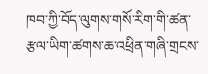ཁབ་ཀྱི་བོད་ལུགས་གསོ་རིག་གི་ཚན་རྩལ་ཡིག་ཚགས་ཆ་འཕྲིན་གཞི་གྲངས་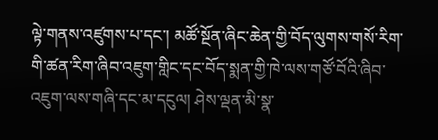ལྟེ་གནས་འཛུགས་པ་དང་། མཚོ་སྔོན་ཞིང་ཆེན་གྱི་བོད་ལུགས་གསོ་རིག་གི་ཚན་རིག་ཞིབ་འཇུག་གླིང་དང་བོད་སྨན་གྱི་ཁེ་ལས་གཙོ་བོའི་ཞིབ་འཇུག་ལས་གཞི་དང་མ་དངུལ། ཤེས་ལྡན་མི་སྣ་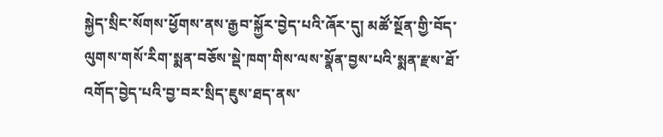སྐྱེད་སྲིང་སོགས་ཕྱོགས་ནས་རྒྱབ་སྐྱོར་བྱེད་པའི་ཞོར་དུ། མཚོ་སྔོན་གྱི་བོད་ལུགས་གསོ་རིག་སྨན་བཅོས་སྡེ་ཁག་གིས་ལས་སྣོན་བྱས་པའི་སྨན་རྫས་ཐོ་འགོད་བྱེད་པའི་བྱ་བར་སྲིད་ཇུས་ཐད་ནས་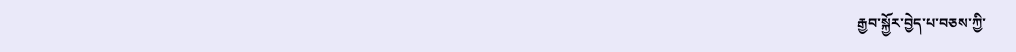རྒྱབ་སྐྱོར་བྱེད་པ་བཅས་ཀྱི་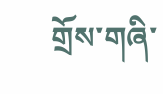གྲོས་གཞི་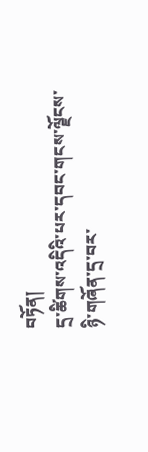བཏོན།
དྲ་ཚིགས་འདིའི་པར་དབང་གངས་ལྗོངས་ཉི་གཞོན་དྲ་བར་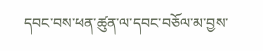དབང་བས་ཕན་ཚུན་ལ་དབང་བཅོལ་མ་བྱས་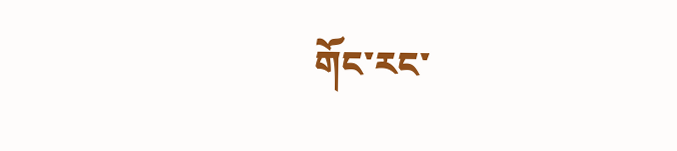གོང་རང་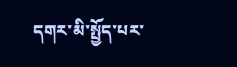དགར་མི་སྤྱོད་པར་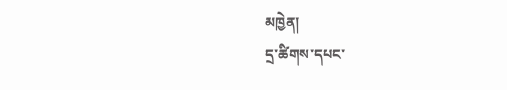མཁྱེན།
དྲ་ཚིགས་དཔང་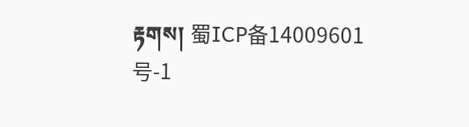རྟགས། 蜀ICP备14009601号-1